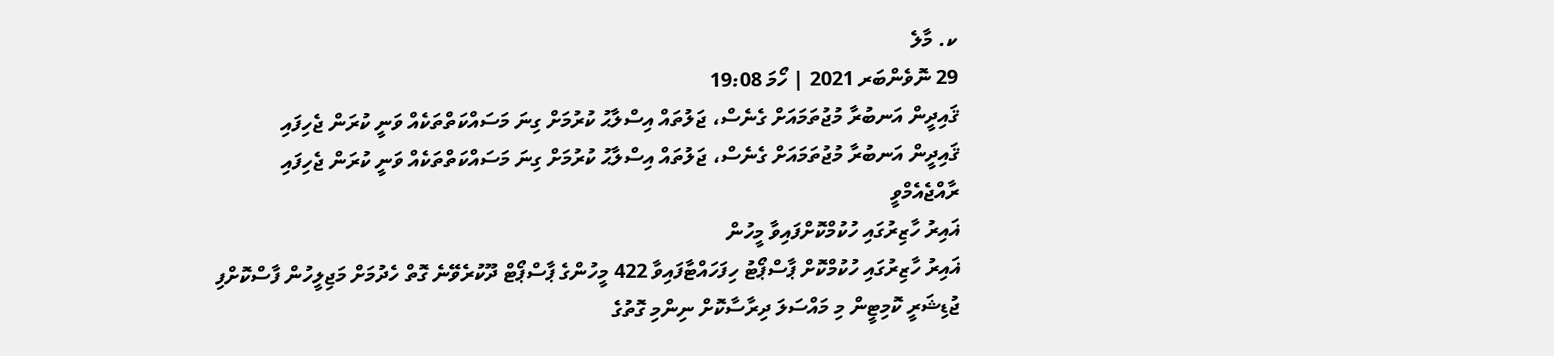ކ. މާލެ
29 ނޮވެންބަރ 2021 | ހޯމަ 19:08
ޤައިދީން އަނބުރާ މުޖުތަމައަށް ގެނެސް، ޖަލުތައް އިސްލާޙު ކުރުމަށް ގިނަ މަސައްކަތްތަކެއް ވަނީ ކުރަން ޖެހިފައި
ޤައިދީން އަނބުރާ މުޖުތަމައަށް ގެނެސް، ޖަލުތައް އިސްލާޙު ކުރުމަށް ގިނަ މަސައްކަތްތަކެއް ވަނީ ކުރަން ޖެހިފައި
ރާއްޖެއެމްވީ
ޣައިރު ހާޒިރުގައި ހުކުމްކޮށްފައިވާ މީހުން
ޣައިރު ހާޒިރުގައި ހުކުމްކޮށް ޕާސްޕޯޓު ހިފަހައްޓާފައިވާ 422 މީހުންގެ ޕާސްޕޯޓް ދޫކުރެވޭނެ ގޮތް ހެދުމަށް މަޖިލީހުން ފާސްކޮށްފި
ޖުޑިޝަރީ ކޮމިޓީން މި މައްސަލަ ދިރާސާކޮށް ނިންމި ގޮތުގެ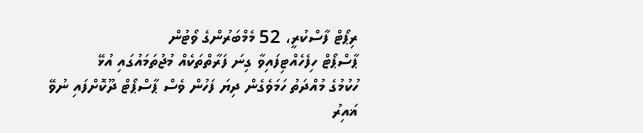ރިޕޯޓް ފާސްކުރީ، 52 މެމްބަރުންގެ ވޯޓުން
ޕާސްޕޯޓް ހިފެހެއްޓިފައިވާ ގިނަ ފަރާތްތަކެއް މުޖުތަމައުގައި އުޅޭ
ހުކުމުގެ މުއްދަތު ހަމަވެގެން ދިޔަ ފަހުން ވެސް ޕާސްޕޯޓް ދޫކޮށްފައި ނުވޭ
ޣައިރު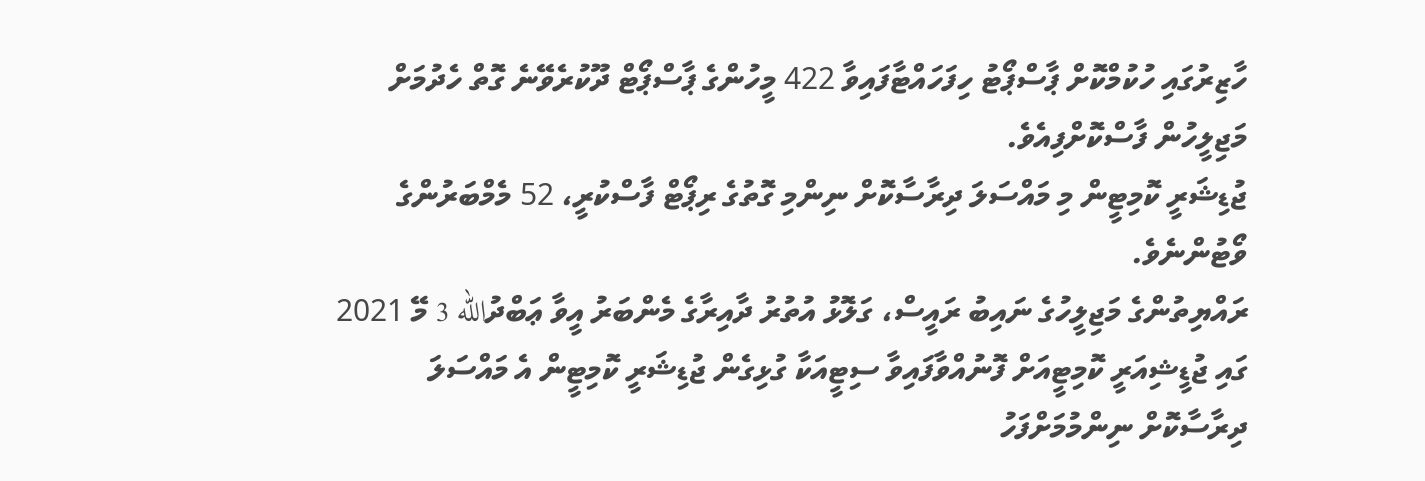ހާޒިރުގައި ހުކުމްކޮށް ޕާސްޕޯޓު ހިފަހައްޓާފައިވާ 422 މީހުންގެ ޕާސްޕޯޓް ދޫކުރެވޭނެ ގޮތް ހެދުމަށް މަޖިލީހުން ފާސްކޮށްފިއެވެ.
ޖުޑިޝަރީ ކޮމިޓީން މި މައްސަލަ ދިރާސާކޮށް ނިންމި ގޮތުގެ ރިޕޯޓް ފާސްކުރީ، 52 މެމްބަރުންގެ ވޯޓުންނެވެ.
ރައްޔިތުންގެ މަޖިލީހުގެ ނައިބު ރައީސް، ގަލޮޅު އުތުރު ދާއިރާގެ މެންބަރު އީވާ ޢަބްދުالله 3 މޭ 2021 ގައި ޖުޑީޝިއަރީ ކޮމިޓީއަށް ފޮނުއްވާފައިވާ ސިޓީއަކާ ގުޅިގެން ޖުޑިޝަރީ ކޮމިޓީން އެ މައްސަލަ ދިރާސާކޮށް ނިންމުމަށްފަހު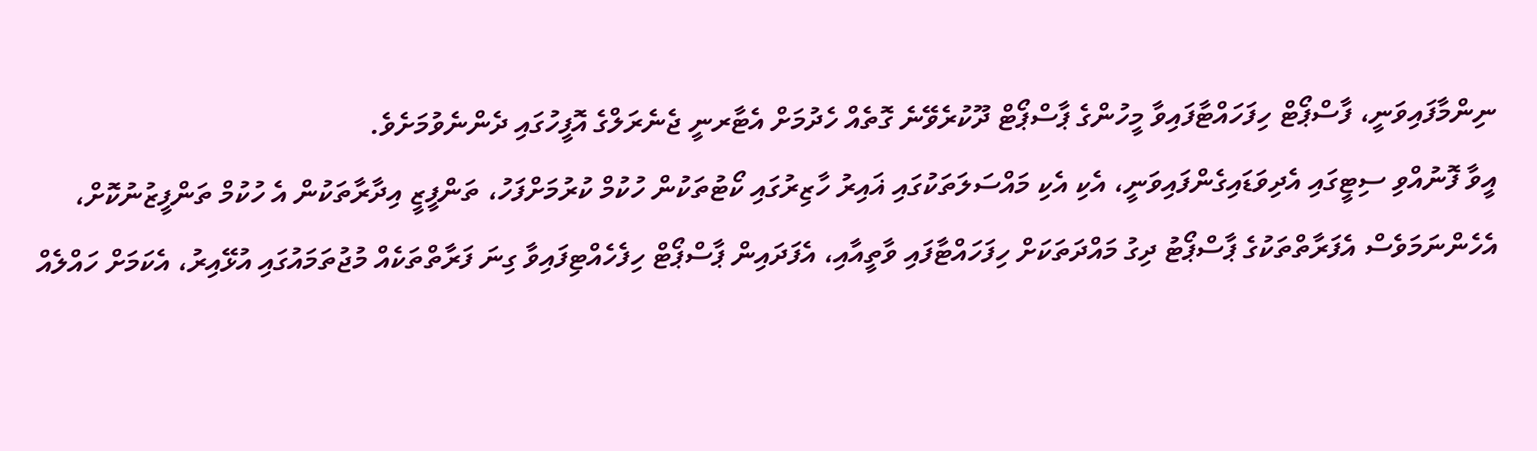ނިންމާފައިވަނީ، ފާސްޕޯޓް ހިފަހައްޓާފައިވާ މީހުންގެ ޕާސްޕޯޓް ދޫކުރެވޭނެ ގޮތެއް ހެދުމަށް އެޓާރނީ ޖެނެރަލްގެ އޮފީހުގައި ދެންނެވުމަށެވެ.
އީވާ ފޮނުއްވި ސިޓީގައި އެދިވަޑައިގެންފައިވަނީ، އެކި އެކި މައްސަލަތަކުގައި ޣައިރު ހާޒިރުގައި ކޯޓުތަކުން ހުކުމް ކުރުމަށްފަހު، ތަންފީޒީ އިދާރާތަކުން އެ ހުކުމް ތަންފީޒުނުކޮށް، އެހެންނަމަވެސް އެފަރާތްތަކުގެ ޕާސްޕޯޓު ދިގު މައްދަތަކަށް ހިފަހައްޓާފައި ވާތީއާއި، އެފަދައިން ޕާސްޕޯޓް ހިފެހެއްޓިފައިވާ ގިނަ ފަރާތްތަކެއް މުޖުތަމައުގައި އުޅޭއިރު، އެކަމަށް ހައްލެއް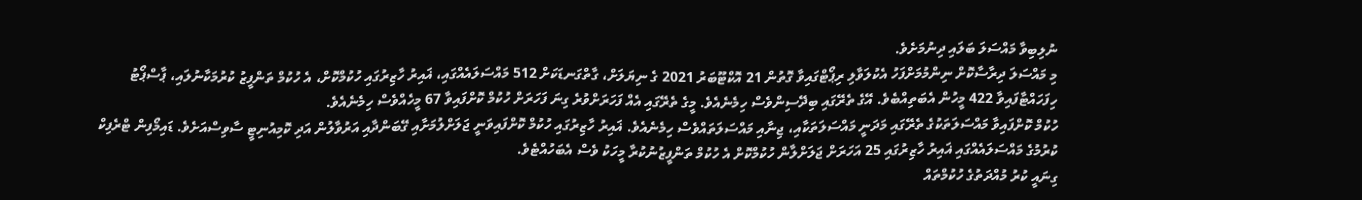ނުލިބިވާ މައްސަލަ ބަލައި ދިނުމަށެވެ.
މި މައްސަލަ ދިރާސާކޮށް ނިންމުމަށްފަހު އެކުލަވާލި ރިޕޯޓްގައިވާ ގޮތުން 21 އޮކްޓޫބަރު 2021 ގެ ނިޔަލަށް، ގާތްގަނޑަކަށް 512 މައްސަލައެއްގައި، ޣައިރު ހާޒިރުގައި ހުކުމްކޮށް، އެ ހުކުމް ތަންފީޒު ކުރުމަކާނުލައި، ޕާސްޕޯޓު ހިފަހައްޓާފައިވާ 422 މީހުން އެބަތިއްބެވެ. އޭގެ ތެރޭގައި ބިދޭސިންވެސް ހިމެނެއެވެ. މީގެ ތެރޭގައި އެއް ފަހަރަށްވުރެ ގިނަ ފަހަރަށް ހުކުމް ކޮށްފައިވާ 67 މީހެއްވެސް ހިމެނެއެވެ.
ހުކުމް ކޮށްފައިވާ މައްސަލަތަކުގެ ތެރޭގައި މަދަނީ މައްސަލަތަކާއި، ޖިނާއި މައްސަލަތައްވެސް ހިމެނެއެވެ. ޣައިރު ހާޒިރުގައި ހުކުމް ކޮށްފައިވަނީ ޖަލަށްލުމަށާއި ގޭބަންދާއި އަރުވާލުން އަދި ކޮމިއުނިޓީ ސާވިސްއަށެވެ. ޑައިމޯފިން ޓްރެފިކް ކުރުމުގެ މައްސަލައެއްގައި ޣައިރު ހާޒިރުގައި 25 އަހަރަށް ޖަލަށްލާން ހުކުމްކޮށް އެ ހުކުމް ތަންފީޒުނުކުރާ މީހަކު ވެސް އެބަހުއްޓެވެ.
ގިނައީ ކުރު މުއްދަތުގެ ހުކުމްތައް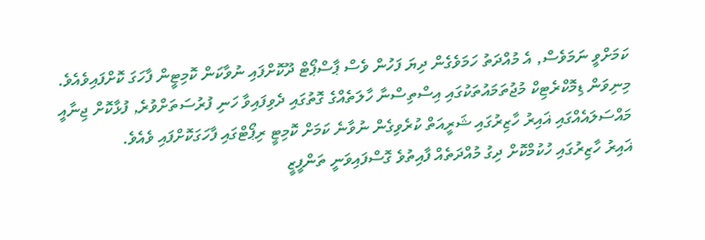ކަމަށްވީ ނަމަވެސް, އެ މުއްދަތު ހަމަވެގެން ދިޔަ ފަހުން ވެސް ޕާސްޕޯޓް ދޫކޮށްފައި ނުވާކަން ކޮމިޓީން ފާހަގަ ކޮށްފައިވެއެވެ.
މިނިވަން ޑިމޮކްރެޓިކް މުޖުތަމައުތަކުގައި އިސްތިސްނާ ހާލަތެއްގެ ގޮތުގައި ދެވިފައިވާ ހަނި ފުރުސަތަށްވުރެ, ފުޅާކޮށް ޖިނާއީ މައްސަލައެއްގައި ޣައިރު ހާޒިރުގައި ޝަރީއަތް ކުރެވިގެން ނުވާނެ ކަމަށް ކޮމިޓީ ރިޕޯޓްގައި ފާހަގަކޮށްފައި ވެއެވެ.
ޣައިރު ހާޒިރުގައި ހުކުމްކޮށް ދިގު މުއްދަތެއް ފާއިތުވެ ގޮސްފައިވަނީ ތަންފީޒީ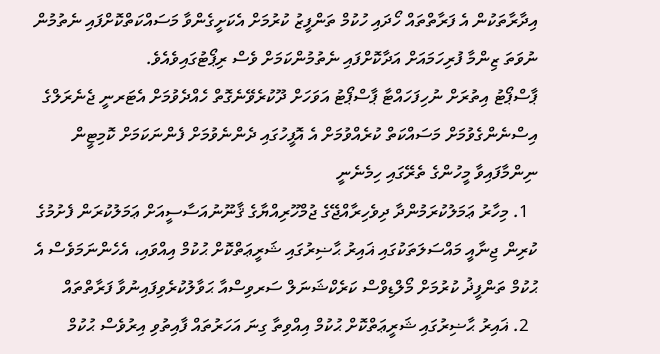އިދާރާތަކުން އެ ފަރާތްތައް ހޯދައި ހުކުމް ތަންފީޒު ކުރުމަށް އެކަށީގެންވާ މަސައްކަތްކޮށްފައި ނެތުމުން ނުވަތަ ޒިންމާ ފުރިހަމައަށް އަދާކޮށްފައި ނެތުމުންކަމަށް ވެސް ރިޕޯޓުގައިވެއެވެ.
ޕާސްޕޯޓު އިތުރަށް ނުހިފަހައްޓާ ޕާސްޕޯޓު އަވަހަށް ދޫކުރެވޭނެގޮތް ހެއްދެވުމަށް އެޓަރނީ ޖެނެރަލްގެ އިސްނެންގެވުމަށް މަސައްކަތް ކުރެއްވުމަށް އެ އޮފީހުގައި ދެންނެވުމަށް ފެންނަކަމަށް ކޮމިޓީން ނިންމާފައިވާ މީހުންގެ ތެރޭގައި ހިމެނެނީ
  1. މިހާރު ޢަމަލުކުރަމުންދާ ދިވެހިރާއްޖޭގެ ޖުމްހޫރިއްޔާގެ ޤާނޫނުއަސާސީއަށް ޢަމަލުކުރަން ފެށުމުގެ ކުރިން ޖިނާއީ މައްސަލަތަކުގައި ޣައިރު ޙާޟިރުގައި ޝަރީޢަތްކޮށް ޙުކުމް އިއްވައި، އެހެންނަމަވެސް އެ ޙުކުމް ތަންފީޛު ކުރުމަށް މޯލްޑިވްސް ކަރެކްޝަނަލް ސަރވިސްއާ ޙަވާލުކުރެވިފައިނުވާ ފަރާތްތައް
  2. ޣައިރު ޙާޟިރުގައި ޝަރީޢަތްކޮށް ޙުކުމް އިއްވިތާ ގިނަ އަހަރުތައް ފާއިތުވި އިރުވެސް ޙުކުމް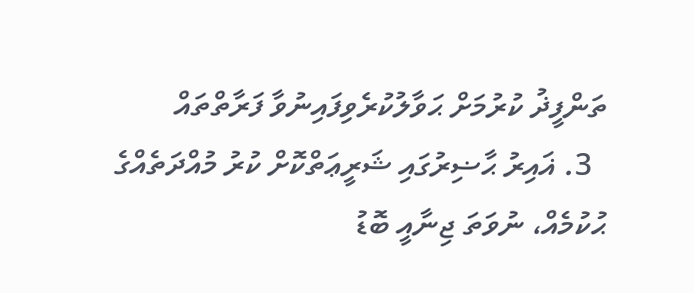ތަންފީޛު ކުރުމަށް ޙަވާލުކުރެވިފައިނުވާ ފަރާތްތައް
  3. ޣައިރު ޙާޟިރުގައި ޝަރީޢަތްކޮށް ކުރު މުއްދަތެއްގެ ޙުކުމެއް، ނުވަތަ ޖިނާއީ ބޮޑު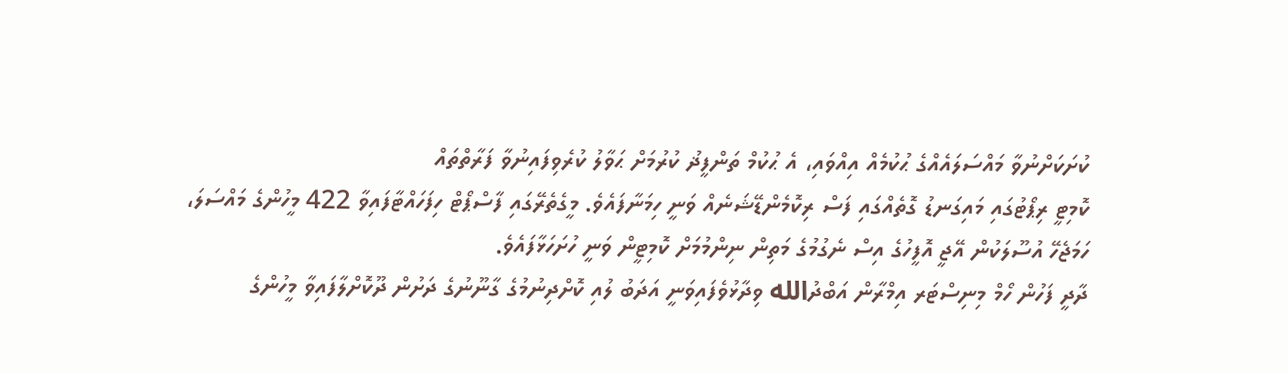ކުށަކަށްނުވާ މައްސަލައެއްގެ ޙުކުމެއް އިއްވައި، އެ ޙުކުމް ތަންފީޛު ކުރުމަށް ޙަވާލު ކުރެވިފައިނުވާ ފަރާތްތައް
ކޮމިޓީ ރިޕޯޓުގައި މައިގަނޑު ގޮތެއްގައި ފަސް ރިކޮމެންޑޭޝަނެއް ވަނީ ހިމަނާފައެވެ. މީގެތެރޭގައި ފާސްޕޯޓް ހިފަހައްޓާފައިވާ 422 މީހުންގެ މައްސަލަ، ހަމަޖެހޭ އުސޫލަކުން އޭޖީ އޮފީހުގެ އިސް ނެގުމުގެ މަތިން ނިންމުމަށް ކޮމިޓީން ވަނީ ހުށަހަޅާފައެވެ.
ދާދީ ފަހުން ހޯމް މިނިސްޓަރ އިމްރާން އަބްދުالله ވިދާޅުވެފައިވަނީ އަދަބު ލުއި ކޮށްދިނުމުގެ ގާނޫނުގެ ދަށުން ދޫކޮށްލާފައިވާ މީހުންގެ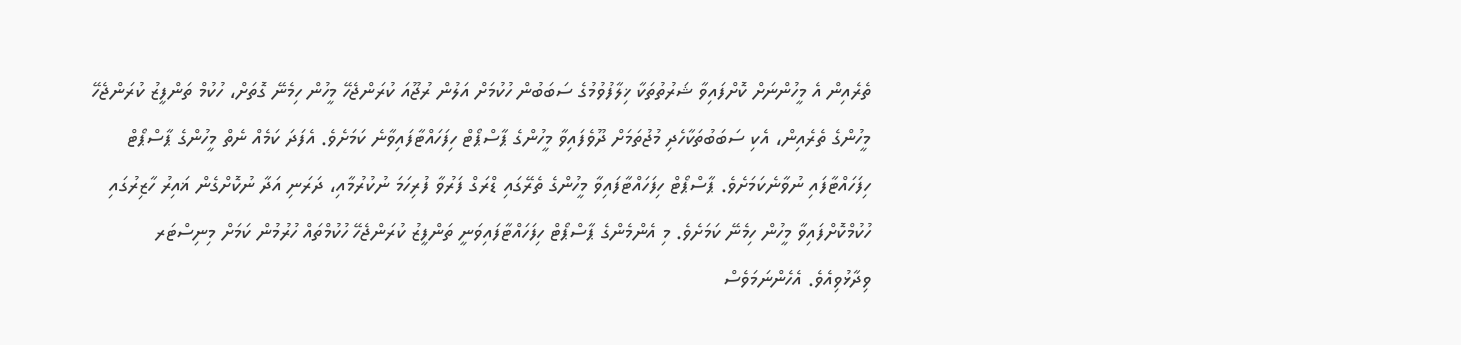ތެރެއިން އެ މީހުންނަށް ކޮށްފައިވާ ޝަރުތުތަކާ ޚިލާފުވުމުގެ ސަބަބުން ހުކުމަށް އަލުން ރުޖޫއަ ކުރަންޖެހޭ މީހުން ހިމެނޭ ގޮތަށް، ހުކުމް ތަންފީޒު ކުރަންޖެހޭ މީހުންގެ ތެރެއިން، އެކި ސަބަބުތަކާހެދި މުޖުތަމަށް ދޫވެފައިވާ މީހުންގެ ޕާސްޕޯޓް ހިފަހައްޓާފައިވާނެ ކަމަށެވެ. އެފަދަ ކަމެއް ނެތް މީހުންގެ ޕާސްޕޯޓް ހިފަހައްޓާފައި ނުވާނެކަމަށެވެ. ޕާސްޕޯޓް ހިފަހައްޓާފައިވާ މީހުންގެ ތެރޭގައި ޑްރަގް ފަރުވާ ފުރިހަމަ ނުކުރުމާއި، ދަރަނި އަދާ ނުކޮށްގެން ޣައިރު ހާޒިރުގައި ހުކުމްކޮށްފައިވާ މީހުން ހިމެނޭ ކަމަށެވެ. މި އެންމެންގެ ޕާސްޕޯޓް ހިފަހައްޓާފައިވަނީ ތަންފީޒު ކުރަންޖެހޭ ހުކުމްތައް ހުރުމުން ކަމަށް މިނިސްޓަރ ވިދާޅުވިއެވެ. އެހެންނަމަވެސް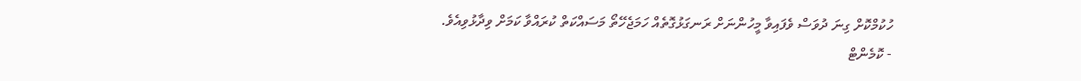ހުކުމްކޮށް ގިނަ ދުވަސް ވެފައިވާ މީހުންނަށް ރަނގަޅުގޮތެއް ހަމަޖެހޭތޯ މަސައްކަތް ކުރައްވާ ކަމަށް ވިދާޅުވިއެވެ.
- ކޮމެންޓް